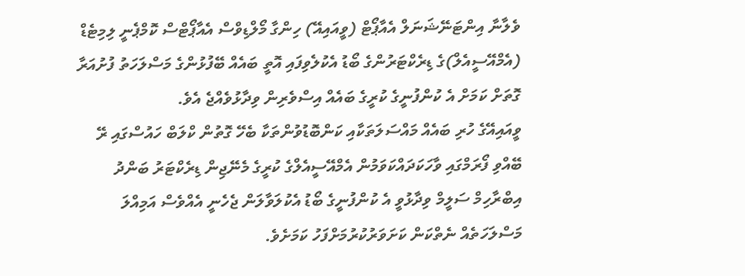ވެލާނާ އިންޓަނޭޝަނަލް އެއާޕޯޓް (ވީއައިއޭ) ހިންގާ މޯލްޑިވްސް އެއާޕޯޓްސް ކޮމްޕެނީ ލިމިޓެޑް (އެމްއޭސީއެލް)ގެ ޑިރެކްޓަރުންގެ ބޯޑު އެކުލެވިފައި އޮތީ ބައެއް ބޭފުޅުންގެ މަސްލަހަތު ފުށުއަރާ ގޮތަށް ކަމަށް އެ ކުންފުނީގެ ކުރީގެ ބައެއް އިސްވެރިން ވިދާޅުވެއްޖެ އެވެ.
ވީއައިއޭގެ ހުރި ބައެއް މައްސަލަތަކާއި ކަންބޮޑުވުންތަކާ ބެހޭ ގޮތުން ކްލަބް ހައުސްގައި ރޭ ބޭއްވި ފޯރަމްގައި ވާހަކަދައްކަވަމުން އެމްއޭސީއެލްގެ ކުރީގެ މެނޭޖިން ޑިރެކްޓަރު ބަންދު އިބްރާހިމް ސަލީމް ވިދާޅުވީ އެ ކުންފުނީގެ ބޯޑު އެކުލަވާލަން ޖެހެނީ އެއްވެސް އަމިއްލަ މަސްލަހަތެއް ނެތްކަން ކަށަވަރުކުރުމަށްފަހު ކަމަށެވެ.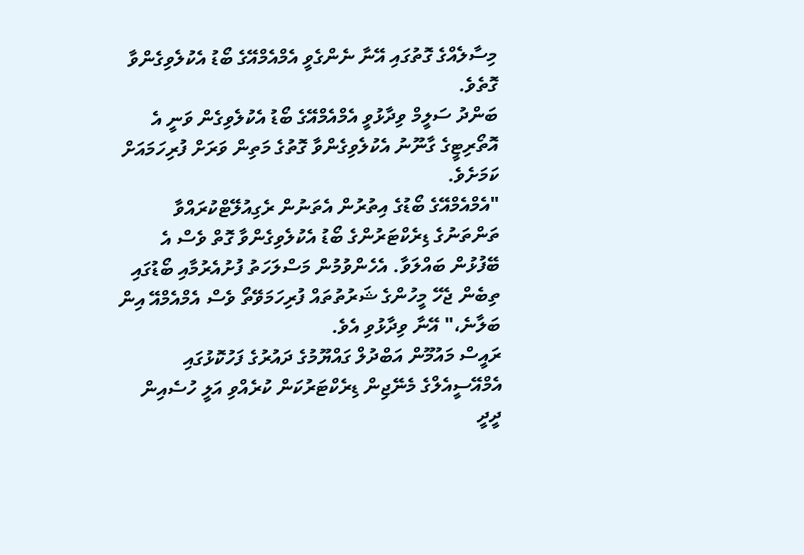މިސާލެއްގެ ގޮތުގައި އޭނާ ނެންގެވީ އެމްއެމްއޭގެ ބޯޑު އެކުލެވިގެންވާ ގޮތެވެ.
ބަންދު ސަލީމް ވިދާޅުވީ އެމްއެމްއޭގެ ބޯޑު އެކުލެވިގެން ވަނީ އެ އޮތޯރިޓީގެ ގާނޫނު އެކުލެވިގެންވާ ގޮތުގެ މަތިން ވަރަށް ފުރިހަމައަށް ކަމަށެވެ.
"އެމްއެމްއޭގެ ބޯޑުގެ އިތުރުން އެތަނުން ރެގިއުލޭޓްކުރައްވާ ތަންތަނުގެ ޑިރެކްޓަރުންގެ ބޯޑު އެކުލެވިގެންވާ ގޮތް ވެސް އެ ބޭފުޅުން ބައްލަވާ. އެހެންވުމުން މަސްލަހަތު ފުށުއެރުމާއި ބޯޑުގައި ތިބެން ޖެހޭ މީހުންގެ ޝަރުތުތައް ފުރިހަމަވޭތޯ ވެސް އެމްއެމްއޭ އިން ބަލާނެ،" އޭނާ ވިދާޅުވި އެވެ.
ރައީސް މައުމޫން އަބްދުލް ގައްޔޫމުގެ ދައުރުގެ ފަހުކޮޅުގައި އެމްއޭސީއެލްގެ މެނޭޖިން ޑިރެކްޓަރުކަން ކުރެއްވި އަލީ ހުސެއިން ދީދީ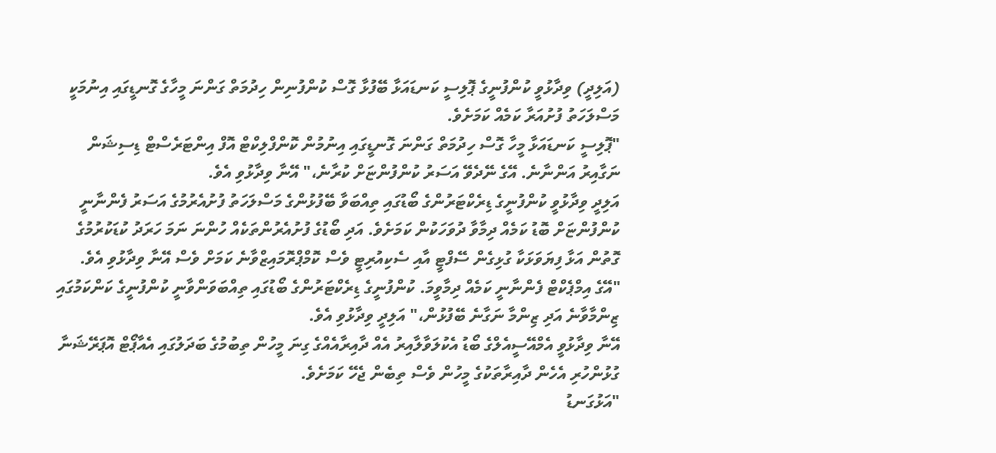(އަލިދީ) ވިދާޅުވީ ކުންފުނީގެ ޕޮލިސީ ކަނޑައަޅާ ބޭފުޅާ ގޮސް ކުންފުނިން ހިދުމަތް ގަންނަ މީހާގެ ގޮނޑީގައި އިނުމަކީ މަސްލަހަތު ފުށުއަރާ ކަމެއް ކަމަށެވެ.
"ޕޮލިސީ ކަނޑައަޅާ މީހާ ގޮސް ހިދުމަތް ގަންނަ ގޮނޑީގައި އިނުމުން ކޮންފްލިކްޓް އޮފް އިންޓަރެސްޓް ޑިސިޝަން ނަގާއިރު އަންނާނެ. އޭގެ ނޭދެވޭ އަސަރު ކުންފުންޏަށް ކުރާނެ،" އޭނާ ވިދާޅުވި އެވެ.
އަލިދީ ވިދާޅުވީ ކުންފުނީގެ ޑިރެކްޓަރުންގެ ބޯޑުގައި ތިއްބަވާ ބޭފުޅުންގެ މަސްލަހަތު ފުށުއެރުމުގެ އަސަރު ފެންނާނީ ކުންފުންޏަށް ބޮޑު ކަމެއް ދިމާވާ ދުވަހަކުން ކަމަށެވެ. އަދި ބޯޑުގެ ފުށުއެރުންތަކެއް ހުންނަ ނަމަ ހަރަދު ކުޑަކުރުމުގެ ގޮތުން އަޅާ ފިޔަވަޅަކާ ގުޅިގެން ސޭފްޓީ އާއި ސެކިއުރިޓީ ވެސް ކޮމްޕްރޮމައިޒްވާނެ ކަމަށް ވެސް އޭނާ ވިދާޅުވި އެވެ.
"އޭގެ އިމްޕެކްޓް ފެންނާނީ ކަމެއް ދިމާވީމަ. ކުންފުނީގެ ޑިރެކްޓަރުންގެ ބޯޑުގައި ތިއްބަވަންވާނީ ކުންފުނީގެ ކަންކަމުގައި ޒިންމާވާނެ އަދި ޒިންމާ ނަގާނެ ބޭފުޅުން،" އަލިދީ ވިދާޅުވި އެވެ.
އޭނާ ވިދާޅުވީ އެމްއޭސީއެލްގެ ބޯޑު އެކުލަވާލާއިރު އެއް ދާއިރާއެއްގެ ގިނަ މީހުން ތިބުމުގެ ބަދަލުގައި އެއާޕޯޓް އޮޕަރޭޝަނާ ގުޅުންހުރި އެހެން ދާއިރާތަކުގެ މީހުން ވެސް ތިބެން ޖެހޭ ކަމަށެވެ.
"އަޅުގަނޑު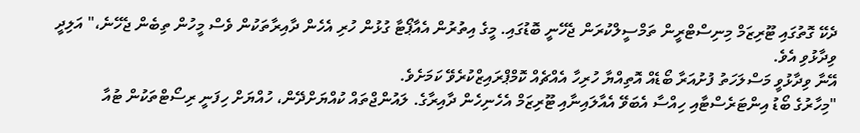ދެކޭ ގޮތުގައި ޓޫރިޒަމް މިނިސްޓްރީން ތަމްސީލްކުރަން ޖެހޭނީ ބޮޑުގައި. މީގެ އިތުރުން އެއާޕޯޓާ ގުޅުން ހުރި އެހެން ދާއިރާތަކުން ވެސް މީހުން ތިބެން ޖެހޭނެ،" އަލިދީ ވިދާޅުވި އެވެ.
އޭނާ ވިދާޅުވީ މަސްލަހަތު ފުށުއަރާ ބޯޑެއް އޮތިއްޔާ ހުރިހާ އެއްޗެއް ކޮމްޕްރައިޒްކުރެވޭ ކަމަށެވެ.
"މިހާރުގެ ބޯޑު އިންޓަރެސްޓާއި ހިއްސާ އެބަވޭ އެއާލައިނާއި ޓޫރިޒަމް އެހެނިހެން ދާއިރާގެ. ލައުންޖްތައް ކުއްޔަށްދޭން، ހުއްޔަށް ހިފަނީ ރިސޯޓްތަކުން ޓުއާ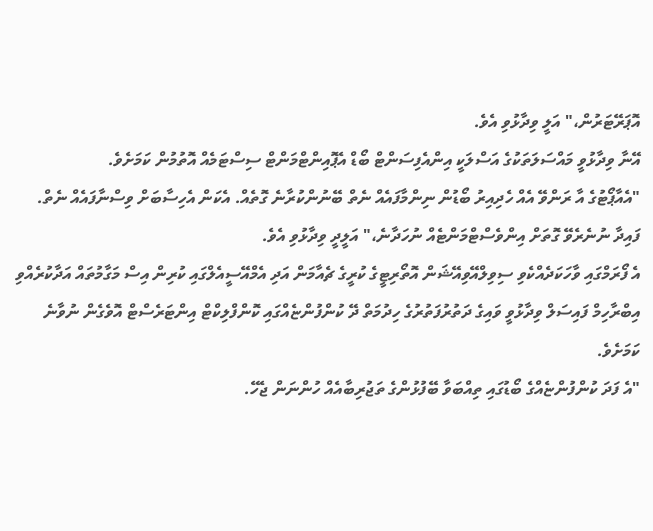އޮޕަރޭޓަރުން،" އަލީ ވިދާޅުވި އެވެ.
އޭނާ ވިދާޅުވީ މައްސަލަތަކުގެ އަސްލަކީ އިންއެފިސަންޓް ބޯޑް އެޕޮއިންޓްމަންޓް ސިސްޓަމެއް އޮތުމުން ކަމަށެވެ.
"އެއާޕޯޓުގެ އާ ރަންވޭ އެއް ހެދިއިރު ބޯޑުން ނިންމާފައެއް ނެތް ބޭނުންކުރާނެ ގޮތެއް. އެކަން އެހިސާބަށް ވިސްނާފައެއް ނެތް. ފައިދާ ނުނެރެވޭ ގޮތަށް އިންވެސްޓްމަންޓެއް ނުހަދާނެ،" އަލީދީ ވިދާޅުވި އެވެ.
އެ ފޯރަމްގައި ވާހަކަދެއްކެވި ސިވިލްއޭވިއޭޝަން އޮތޯރިޓީގެ ކުރީގެ ޗެއާމަން އަދި އެމްއޭސީއެލްގައި ކުރިން އިސް މަގާމުތައް އަދާކުރެއްވި އިބްރާހިމް ފައިސަލް ވިދާޅުވީ ވައިގެ ދަތުރުފަތުރުގެ ހިދުމަތް ދޭ ކުންފުންޏެއްގައި ކޮންފްލިކްޓް އިންޓަރެސްޓް އޮވެގެން ނުވާނެ ކަމަށެވެ.
"އެ ފަދަ ކުންފުންޏެއްގެ ބޯޑުގައި ތިއްބަވާ ބޭފުޅުންގެ ތަޖުރިބާއެއް ހުންނަން ޖެހޭ.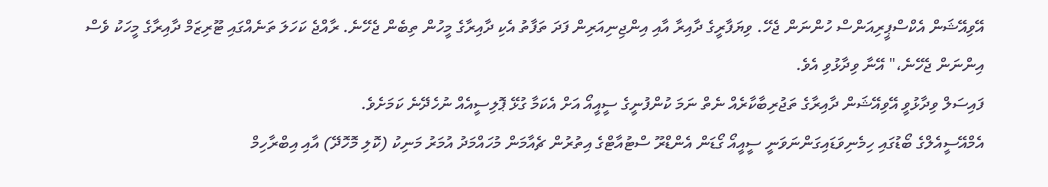އޭވިއޭޝަން އެކްސްޕީރިއަންސް ހުންނަން ޖެހޭ. ވިޔަފާރީގެ ދާއިރާ އާއި އިންޖިނިއަރިން ފަދަ ތަފާތު އެކި ދާއިރާގެ މީހުން ތިބެން ޖެހޭނެ. ރާއްޖެ ކަހަލަ ތަނެއްގައި ޓޫރިޒަމް ދާއިރާގެ މީހަކު ވެސް އިންނަން ޖެހޭނެ،" އޭނާ ވިދާޅުވި އެވެ.
ފައިސަލް ވިދާޅުވީ އޭވިއޭޝަން ދާއިރާގެ ތަޖުރިބާކާރެއް ނެތް ނަމަ ކުންފުނީގެ ސީއީއޯ އަށް އެކަމާ ގުޅޭ ޕޮލިސީއެއް ނުހެދޭނެ ކަމަށެވެ.
އެމްއޭސީއެލްގެ ބޯޑުގައި ހިމެނިވަޑައިގަންނަވަނީ ސީއީއޯ ގޯޑަން އެންޑްރޫ ސްޓުއާޓްގެ އިތުރުން ޗެއާމަން މުހައްމަދު އުމަރު މަނިކު (ކޮލި މޮހޮދޭ) އާއި އިބްރާހިމް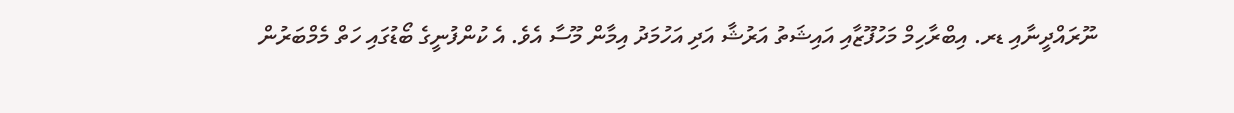ނޫރައްދީނާއި ޑރ. އިބްރާހިމް މަހުފޫޒާއި އައިޝަތު އަރުޝާ އަދި އަހުމަދު އިމާން މޫސާ އެވެ. އެ ކުންފުނީގެ ބޯޑުގައި ހަތް މެމްބަރުން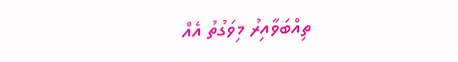ތިއްބަވާއިރު މިވަގުތު އެއް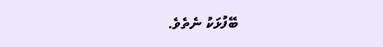ބޭފުޅަކު ނެތެވެ.